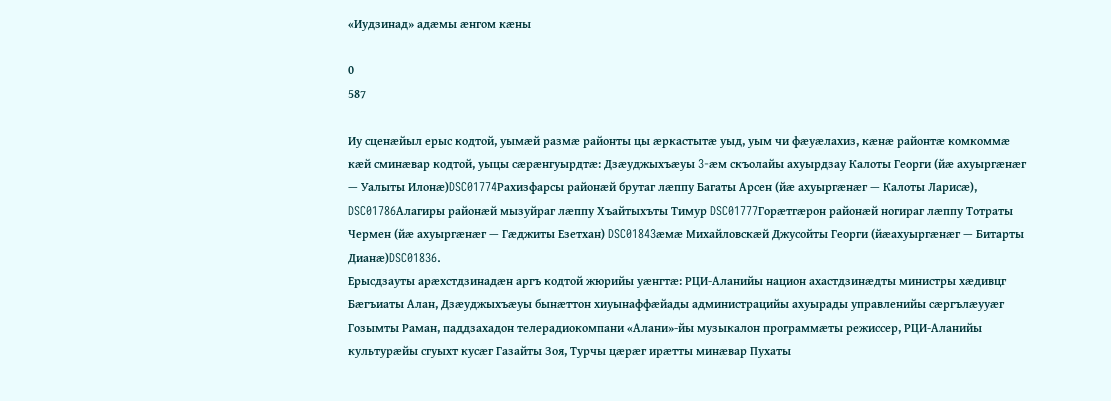«Иудзинад» адæмы æнгом кæны

0
587

Иу сценæйыл ерыс кодтой, уымæй размæ районты цы æркастытæ уыд, уым чи фæуæлахиз, кæнæ районтæ комкоммæ кæй сминæвар кодтой, уыцы сæрæнгуырдтæ: Дзæуджыхъæуы 3-æм скъолайы ахуырдзау Калоты Георги (йæ ахуыргæнæг — Уалыты Илонæ)DSC01774Рахизфарсы районæй брутаг лæппу Багаты Арсен (йæ ахуыргæнæг — Калоты Ларисæ), DSC01786Алагиры районæй мызуйраг лæппу Хъайтыхъты Тимур DSC01777Горæтгæрон районæй ногираг лæппу Тотраты Чермен (йæ ахуыргæнæг — Гæджиты Езетхан) DSC01843æмæ Михайловскæй Джусойты Георги (йæахуыргæнæг — Битарты Дианæ)DSC01836.
Ерысдзауты арæхстдзинадæн аргъ кодтой жюрийы уæнгтæ: РЦИ-Аланийы национ ахастдзинæдты министры хæдивцг Бæгъиаты Алан, Дзæуджыхъæуы бынæттон хиуынаффæйады администрацийы ахуырады управленийы сæргълæууæг Гозымты Раман, паддзахадон телерадиокомпани «Алани»-йы музыкалон программæты режиссер, РЦИ-Аланийы культурæйы сгуыхт кусæг Газайты Зоя, Турчы цæрæг ирæтты минæвар Пухаты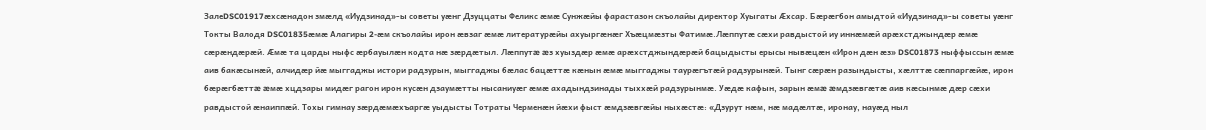ЗалеDSC01917æхсæнадон змæлд «Иудзинад»-ы советы уæнг Дзуццаты Феликс æмæ Сунжæйы фарастазон скъолайы директор Хуыгаты Ӕхсар. Бæрæгбон амыдтой «Иудзинад»-ы советы уæнг Токты Валодя DSC01835æмæ Алагиры 2-æм скъолайы ирон æвзаг æмæ литературæйы ахуыргæнæг Хъæцмæзты Фатимæ.Лæппутæ сæхи равдыстой иу иннæмæй арæхстджындæр æмæ сæрæндæрæй. Ӕмæ та царды ныфс æрбауылæн кодта нæ зæрдæтыл. Лæппутæ æз хуыздæр æмæ арæхстджындæрæй бацыдысты ерысы нывæцæн «Ирон дæн æз» DSC01873 ныффыссын æмæ аив бакæсынæй, алчидæр йæ мыггаджы истори радзурын, мыггаджы бæлас бацæттæ кæнын æмæ мыггаджы таурæгътæй радзурынæй. Тынг сæрæн разындысты, хæлттæ сæппаргæйæ, ирон бæрæгбæттæ æмæ хцдзары мидæг рагон ирон кусæн дзаумæтты нысаниуæг æмæ ахадындзинады тыххæй радзурынмæ. Уæдæ кафын, зарын æмæ æмдзæвгæтæ аив кæсынмæ дæр сæхи равдыстой æнаиппæй. Тохы гимнау зæрдæмæхъаргæ уыдысты Тотраты Черменæн йæхи фыст æмдзæвгæйы ныхæстæ: «Дзурут нæм, нæ мадæлтæ, иронау, науæд ныл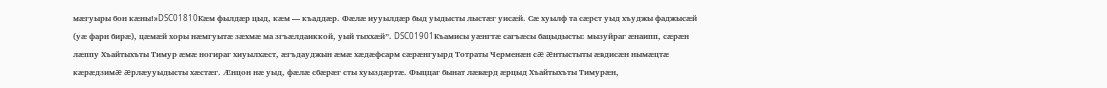мæгуыры бон кæны!»DSC01810Кæм фылдæр цыд, кæм — къаддæр. Фæлæ иууылдæр быд уыдысты лыстæг уисæй. Сæ хуылф та сæрст уыд хъуджы фаджысæй (уæ фарн бирæ), цæмæй хоры нæмгуытæ зæхмæ ма згъæлдаиккой, уый тыххæй”. DSC01901Къамисы уæнгтæ сагъæсы бацыдысты: мызуйраг æнаипп, сæрæн лæппу Хъайтыхъты Тимур æмæ ногираг хиуылхæст, æгъдауджын æмæ хæдæфсарм сæрæнгуырд Тотраты Черменæн сæ æнтыстыты æвдисæн нымæцтæ кæрæдзимæ æрлæууыдысты хæстæг. Ӕнцон нæ уыд, фæлæ сбæрæг сты хуыздæртæ. Фыццаг бынат лæвæрд æрцыд Хъайтыхъты Тимурæн,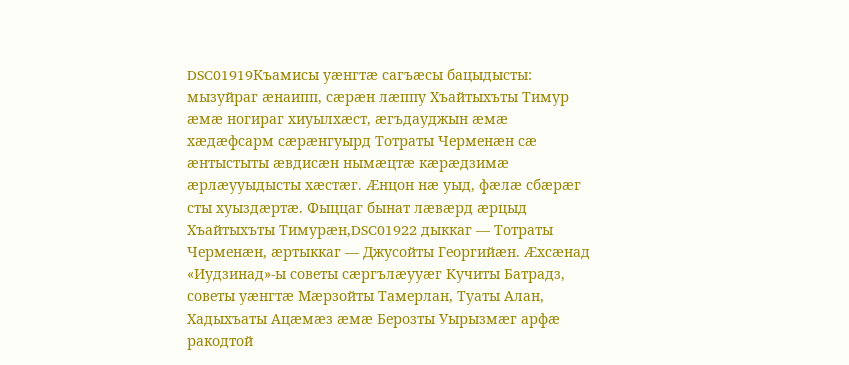DSC01919Къамисы уæнгтæ сагъæсы бацыдысты: мызуйраг æнаипп, сæрæн лæппу Хъайтыхъты Тимур æмæ ногираг хиуылхæст, æгъдауджын æмæ хæдæфсарм сæрæнгуырд Тотраты Черменæн сæ æнтыстыты æвдисæн нымæцтæ кæрæдзимæ æрлæууыдысты хæстæг. Ӕнцон нæ уыд, фæлæ сбæрæг сты хуыздæртæ. Фыццаг бынат лæвæрд æрцыд Хъайтыхъты Тимурæн,DSC01922 дыккаг — Тотраты Черменæн, æртыккаг — Джусойты Георгийæн. Ӕхсæнад «Иудзинад»-ы советы сæргълæууæг Кучиты Батрадз, советы уæнгтæ Мæрзойты Тамерлан, Туаты Алан, Хадыхъаты Ацæмæз æмæ Берозты Уырызмæг арфæ ракодтой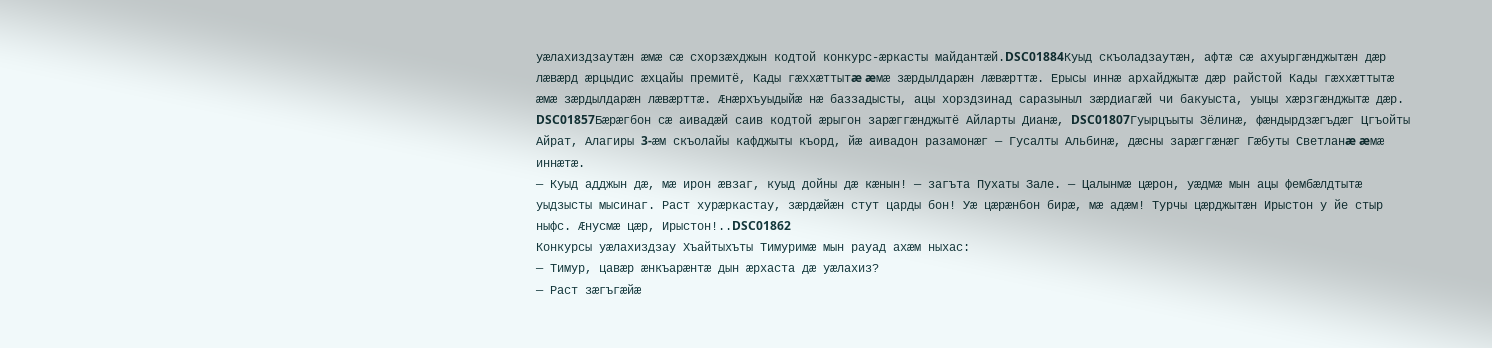уæлахиздзаутæн æмæ сæ схорзæхджын кодтой конкурс-æркасты майдантæй.DSC01884Куыд скъоладзаутæн, афтæ сæ ахуыргæнджытæн дæр лæвæрд æрцыдис æхцайы премитё, Кады гæххæттытæ æмæ зæрдылдарæн лæвæрттæ. Ерысы иннæ архайджытæ дæр райстой Кады гæххæттытæ æмæ зæрдылдарæн лæвæрттæ. Ӕнæрхъуыдыйæ нæ баззадысты, ацы хорздзинад саразыныл зæрдиагæй чи бакуыста, уыцы хæрзгæнджытæ дæр. DSC01857Бæрæгбон сæ аивадæй саив кодтой æрыгон зарæггæнджытё Айларты Дианæ, DSC01807Гуырцъыты Зёлинæ, фæндырдзæгъдæг Цгъойты Айрат, Алагиры 3-æм скъолайы кафджыты къорд, йæ аивадон разамонæг — Гусалты Альбинæ, дæсны зарæггæнæг Гæбуты Светланæ æмæ иннæтæ.
— Куыд адджын дæ, мæ ирон æвзаг, куыд дойны дæ кæнын! — загъта Пухаты Зале. — Цалынмæ цæрон, уæдмæ мын ацы фембæлдтытæ уыдзысты мысинаг. Раст хурæркастау, зæрдæйæн стут царды бон! Уæ цæрæнбон бирæ, мæ адæм! Турчы цæрджытæн Ирыстон у йе стыр ныфс. Ӕнусмæ цæр, Ирыстон!..DSC01862
Конкурсы уæлахиздзау Хъайтыхъты Тимуримæ мын рауад ахæм ныхас:
— Тимур, цавæр æнкъарæнтæ дын æрхаста дæ уæлахиз?
— Раст зæгъгæйæ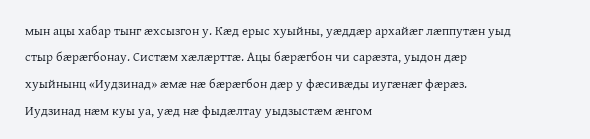мын ацы хабар тынг æхсызгон у. Кæд ерыс хуыйны, уæддæр архайæг лæппутæн уыд стыр бæрæгбонау. Систæм хæлæрттæ. Ацы бæрæгбон чи сарæзта, уыдон дæр хуыйнынц «Иудзинад» æмæ нæ бæрæгбон дæр у фæсивæды иугæнæг фæрæз. Иудзинад нæм куы уа, уæд нæ фыдæлтау уыдзыстæм æнгом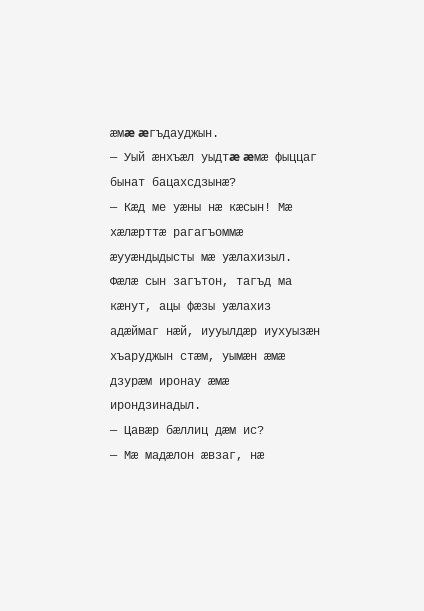æмæ æгъдауджын.
— Уый æнхъæл уыдтæ æмæ фыццаг бынат бацахсдзынæ?
— Кæд ме уæны нæ кæсын! Мæ хæлæрттæ рагагъоммæ æууæндыдысты мæ уæлахизыл. Фæлæ сын загътон, тагъд ма кæнут, ацы фæзы уæлахиз адæймаг нæй, иууылдæр иухуызæн хъаруджын стæм, уымæн æмæ дзурæм иронау æмæ ирондзинадыл.
— Цавæр бæллиц дæм ис?
— Мæ мадæлон æвзаг, нæ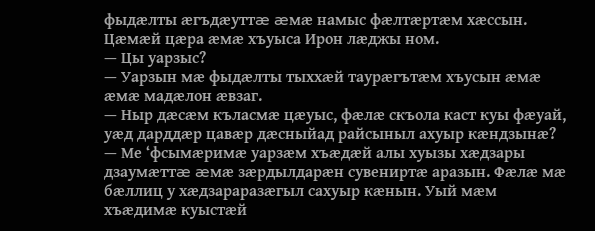фыдæлты æгъдæуттæ æмæ намыс фæлтæртæм хæссын. Цæмæй цæра æмæ хъуыса Ирон лæджы ном.
— Цы уарзыс?
— Уарзын мæ фыдæлты тыххæй таурæгътæм хъусын æмæ æмæ мадæлон æвзаг.
— Ныр дæсæм къласмæ цæуыс, фæлæ скъола каст куы фæуай, уæд дарддæр цавæр дæсныйад райсыныл ахуыр кæндзынæ?
— Ме ‘фсымæримæ уарзæм хъæдæй алы хуызы хæдзары дзаумæттæ æмæ зæрдылдарæн сувениртæ аразын. Фæлæ мæ бæллиц у хæдзараразæгыл сахуыр кæнын. Уый мæм хъæдимæ куыстæй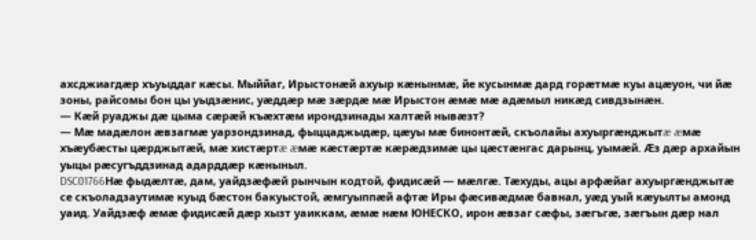ахсджиагдæр хъуыддаг кæсы. Мыййаг, Ирыстонæй ахуыр кæнынмæ, йе кусынмæ дард горæтмæ куы ацæуон, чи йæ зоны, райсомы бон цы уыдзæнис, уæддæр мæ зæрдæ мæ Ирыстон æмæ мæ адæмыл никæд сивдзынæн.
— Кæй руаджы дæ цыма сæрæй къæхтæм ирондзинады халтæй нывæзт?
— Мæ мадæлон æвзагмæ уарзондзинад, фыццаджыдæр, цæуы мæ бинонтæй, скъолайы ахуыргæнджытæ æмæ хъæубæсты цæрджытæй, мæ хистæртæ æмæ кæстæртæ кæрæдзимæ цы цæстæнгас дарынц, уымæй. Ӕз дæр архайын уыцы рæсугъддзинад адарддæр кæныныл.
DSC01766Нæ фыдæлтæ, дам, уайдзæфæй рынчын кодтой, фидисæй — мæлгæ. Тæхуды, ацы арфæйаг ахуыргæнджытæ се скъоладзаутимæ куыд бæстон бакуыстой, æмгуыппæй афтæ Иры фæсивæдмæ бавнал, уæд уый кæуылты амонд уаид. Уайдзæф æмæ фидисæй дæр хызт уаиккам, æмæ нæм ЮНЕСКО, ирон æвзаг сæфы, зæгъгæ, зæгъын дæр нал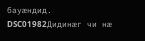бауæндид. DSC01982Дидинæг чи нæ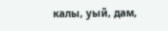калы, уый, дам,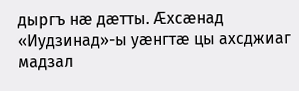дыргъ нæ дæтты. Ӕхсæнад «Иудзинад»-ы уæнгтæ цы ахсджиаг мадзал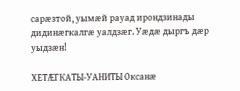сарæзтой, уымæй рауад ирондзинады дидинæгкалгæ уалдзæг. Уæдæ дыргъ дæр уыдзæн!

ХЕТӔГКАТЫ-УАНИТЫ Оксанæ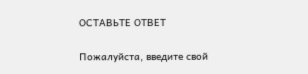ОСТАВЬТЕ ОТВЕТ

Пожалуйста, введите свой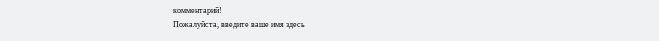комментарий!
Пожалуйста, введите ваше имя здесь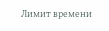Лимит времени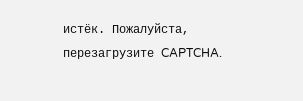истёк. Пожалуйста, перезагрузите CAPTCHA.